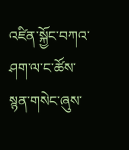འཛིན་སྐྱོང་བཀའ་ཤག་ལ་ང་ཚོས་སྙན་གསེང་ཞུས་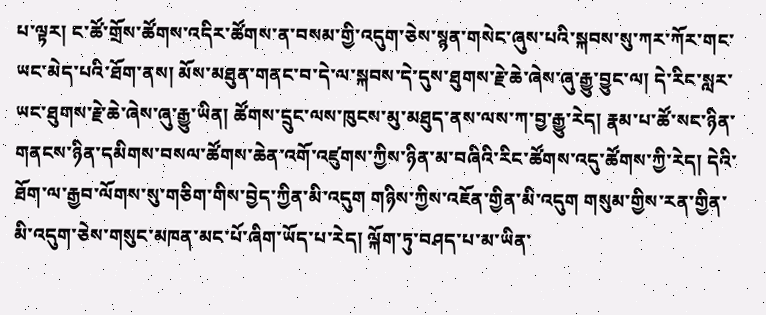པ་ལྟར། ང་ཚོ་གྲོས་ཚོགས་འདིར་ཚོགས་ན་བསམ་གྱི་འདུག་ཅེས་སྙན་གསེང་ཞུས་པའི་སྐབས་སུ་ཀར་ཀོར་གང་ཡང་མེད་པའི་ཐོག་ནས། མོས་མཐུན་གནང་བ་དེ་ལ་སྐབས་དེ་དུས་ཐུགས་རྗེ་ཆེ་ཞེས་ཞུ་རྒྱུ་བྱུང་ལ། དེ་རིང་སླར་ཡང་ཐུགས་རྗེ་ཆེ་ཞེས་ཞུ་རྒྱུ་ཡིན། ཚོགས་དྲུང་ལས་ཁུངས་མུ་མཐུད་ནས་ལས་ཀ་བྱ་རྒྱུ་རེད། རྣམ་པ་ཚོ་སང་ཉིན་གནངས་ཉིན་དམིགས་བསལ་ཚོགས་ཆེན་འགོ་འཛུགས་ཀྱིས་ཉིན་མ་བཞིའི་རིང་ཚོགས་འདུ་ཚོགས་ཀྱི་རེད། དེའི་ཐོག་ལ་རྒྱབ་ལོགས་སུ་གཅིག་གིས་བྱེད་ཀྱིན་མི་འདུག གཉིས་ཀྱིས་འཇོན་གྱིན་མི་འདུག གསུམ་གྱིས་རན་གྱིན་མི་འདུག་ཅེས་གསུང་མཁན་མང་པོ་ཞིག་ཡོད་པ་རེད། ལྐོག་ཏུ་བཤད་པ་མ་ཡིན་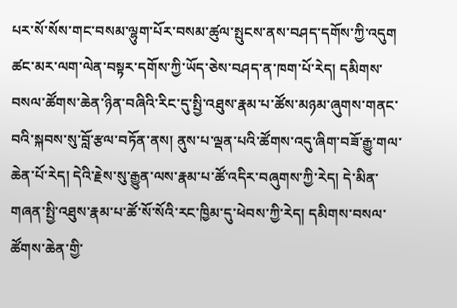པར་སོ་སོས་གང་བསམ་ལྷུག་པོར་བསམ་ཚུལ་སྤུངས་ནས་བཤད་དགོས་ཀྱི་འདུག ཚང་མར་ལག་ལེན་བསྟར་དགོས་ཀྱི་ཡོད་ཅེས་བཤད་ན་ཁག་པོ་རེད། དམིགས་བསལ་ཚོགས་ཆེན་ཉིན་བཞིའི་རིང་དུ་སྤྱི་འཐུས་རྣམ་པ་ཚོས་མཉམ་ཞུགས་གནང་བའི་སྐབས་སུ་བློ་རྩལ་བཏོན་ནས། ནུས་པ་ལྡན་པའི་ཚོགས་འདུ་ཞིག་བཟོ་རྒྱུ་གལ་ཆེན་པོ་རེད། དེའི་རྗེས་སུ་རྒྱུན་ལས་རྣམ་པ་ཚོ་འདིར་བཞུགས་ཀྱི་རེད། དེ་མིན་གཞན་སྤྱི་འཐུས་རྣམ་པ་ཚོ་སོ་སོའི་རང་ཁྱིམ་དུ་ཕེབས་ཀྱི་རེད། དམིགས་བསལ་ཚོགས་ཆེན་གྱི་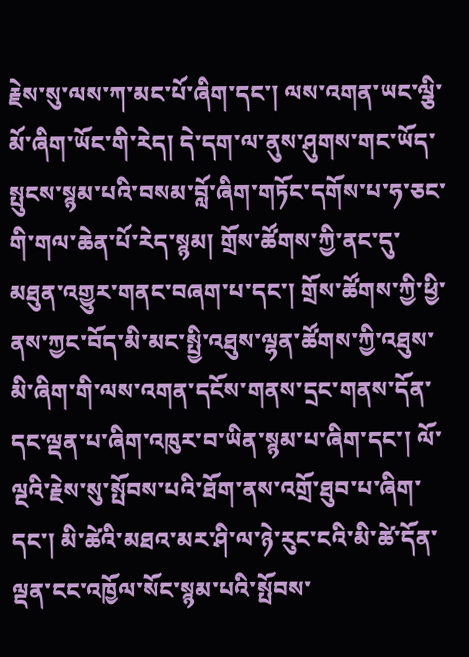རྗེས་སུ་ལས་ཀ་མང་པོ་ཞིག་དང་། ལས་འགན་ཡང་ལྕི་མོ་ཞིག་ཡོང་གི་རེད། དེ་དག་ལ་ནུས་ཤུགས་གང་ཡོད་སྤུངས་སྙམ་པའི་བསམ་བློ་ཞིག་གཏོང་དགོས་པ་ཧ་ཅང་གི་གལ་ཆེན་པོ་རེད་སྙམ། གྲོས་ཚོགས་ཀྱི་ནང་དུ་མཐུན་འགྱུར་གནང་བཞག་པ་དང་། གྲོས་ཚོགས་ཀྱི་ཕྱི་ནས་ཀྱང་བོད་མི་མང་སྤྱི་འཐུས་ལྷན་ཚོགས་ཀྱི་འཐུས་མི་ཞིག་གི་ལས་འགན་དངོས་གནས་དྲང་གནས་དོན་དང་ལྡན་པ་ཞིག་འཁུར་བ་ཡིན་སྙམ་པ་ཞིག་དང་། ལོ་ལྔའི་རྗེས་སུ་སྤོབས་པའི་ཐོག་ནས་འགྲོ་ཐུབ་པ་ཞིག་དང་། མི་ཚེའི་མཐའ་མར་ཤི་ལ་ཉེ་རུང་ངའི་མི་ཚེ་དོན་ལྡན་ངང་འཁྱོལ་སོང་སྙམ་པའི་སྤོབས་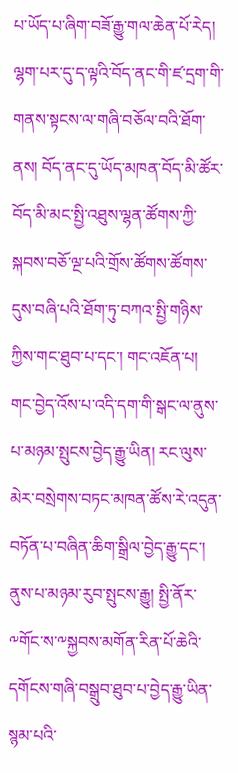པ་ཡོད་པ་ཞིག་བཟོ་རྒྱུ་གལ་ཆེན་པོ་རེད། ལྷག་པར་དུ་ད་ལྟའི་བོད་ནང་གི་ཛ་དྲག་གི་གནས་སྟངས་ལ་གཞི་བཅོལ་བའི་ཐོག་ནས། བོད་ནང་དུ་ཡོད་མཁན་བོད་མི་ཚོར་བོད་མི་མང་སྤྱི་འཐུས་ལྷན་ཚོགས་ཀྱི་སྐབས་བཅོ་ལྔ་པའི་གྲོས་ཚོགས་ཚོགས་དུས་བཞི་པའི་ཐོག་ཏུ་བཀའ་སྤྱི་གཉིས་ཀྱིས་གང་ཐུབ་པ་དང་། གང་འཇོན་པ། གང་བྱེད་འོས་པ་འདི་དག་གི་སྒང་ལ་ནུས་པ་མཉམ་སྤུངས་བྱེད་རྒྱུ་ཡིན། རང་ལུས་མེར་བསྲེགས་བཏང་མཁན་ཚོས་རེ་འདུན་བཏོན་པ་བཞིན་ཆིག་སྒྲིལ་བྱེད་རྒྱུ་དང་། ནུས་པ་མཉམ་རུབ་སྤུངས་རྒྱུ། སྤྱི་ནོར་༸གོང་ས་༸སྐྱབས་མགོན་རིན་པོ་ཆེའི་དགོངས་གཞི་བསྒྲུབ་ཐུབ་པ་བྱེད་རྒྱུ་ཡིན་སྙམ་པའི་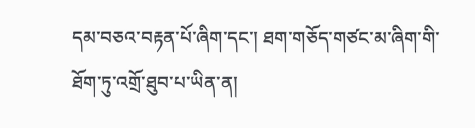དམ་བཅའ་བརྟན་པོ་ཞིག་དང་། ཐག་གཅོད་གཙང་མ་ཞིག་གི་ཐོག་ཏུ་འགྲོ་ཐུབ་པ་ཡིན་ན།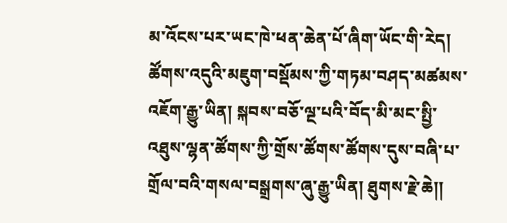མ་འོངས་པར་ཡང་ཁེ་ཕན་ཆེན་པོ་ཞིག་ཡོང་གི་རེད། ཚོགས་འདུའི་མཇུག་བསྡོམས་ཀྱི་གཏམ་བཤད་མཚམས་འཇོག་རྒྱུ་ཡིན། སྐབས་བཅོ་ལྔ་པའི་བོད་མི་མང་སྤྱི་འཐུས་ལྷན་ཚོགས་ཀྱི་གྲོས་ཚོགས་ཚོགས་དུས་བཞི་པ་གྲོལ་བའི་གསལ་བསྒྲགས་ཞུ་རྒྱུ་ཡིན། ཐུགས་རྗེ་ཆེ།།